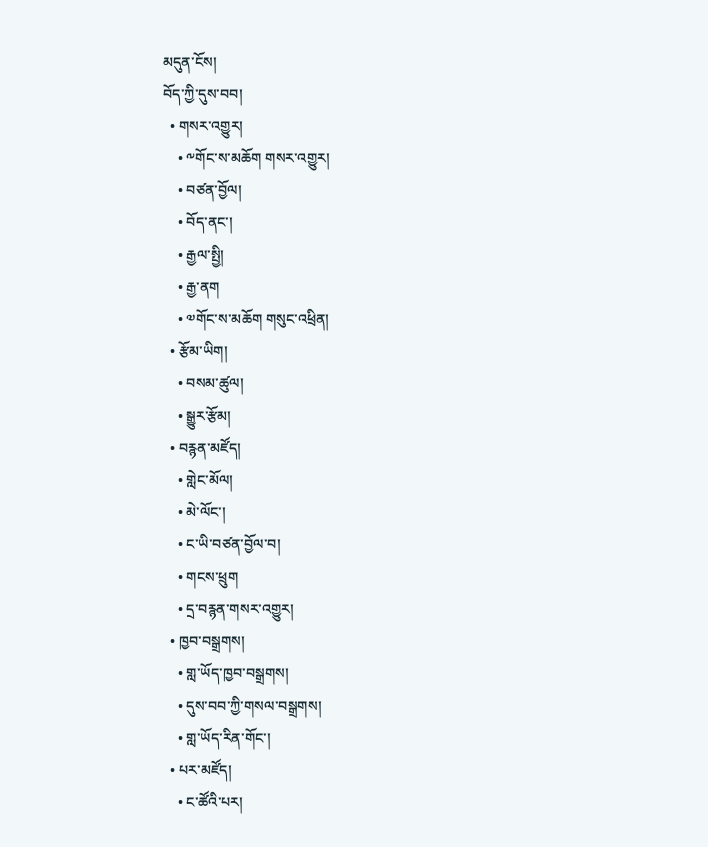མདུན་ངོས།
བོད་ཀྱི་དུས་བབ།
  • གསར་འགྱུར།
    • ༸གོང་ས་མཆོག གསར་འགྱུར།
    • བཙན་བྱོལ།
    • བོད་ནང་།
    • རྒྱལ་སྤྱི།
    • རྒྱ་ནག
    • ༧གོང་ས་མཆོག གསུང་འཕྲིན།
  • རྩོམ་ཡིག།
    • བསམ་ཚུལ།
    • སྒྱུར་རྩོམ།
  • བརྙན་མཛོད།
    • གླེང་མོལ།
    • མེ་ལོང་།
    • ང་ཡི་བཙན་བྱོལ་བ།
    • གངས་ཕྲུག
    • དྲ་བརྙན་གསར་འགྱུར།
  • ཁྱབ་བསྒྲགས།
    • གླ་ཡོད་ཁྱབ་བསྒྲགས།
    • དུས་བབ་ཀྱི་གསལ་བསྒྲགས།
    • གླ་ཡོད་རིན་གོང་།
  • པར་མཛོད།
    • ང་ཚོའི་པར།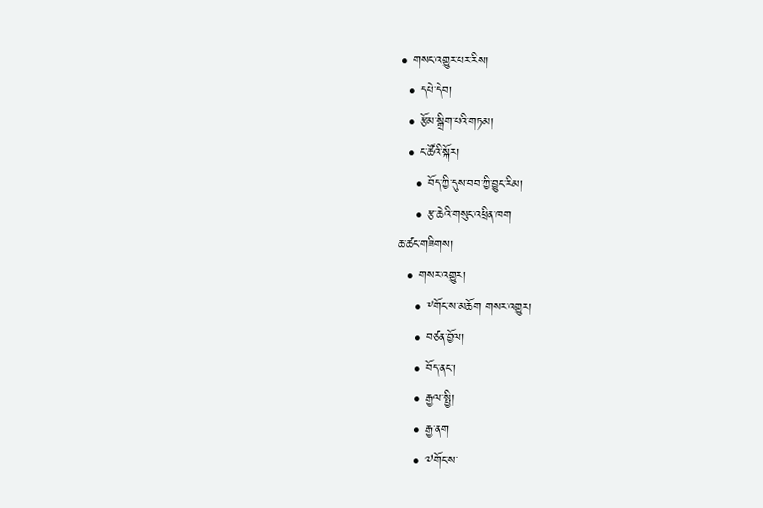• གསང་འགྱུར་པར་རིས།
  • དཔེ་དེབ།
  • རྩོམ་སྒྲིག་པའི་གཏམ།
  • ང་ཚོའི་སྐོར།
    • བོད་ཀྱི་དུས་བབ་ཀྱི་བྱུང་རིམ།
    • རྩ་ཆེའི་གསུང་འཕྲིན་ཁག
ཆ་ཚང་གཟིགས།
  • གསར་འགྱུར།
    • ༸གོང་ས་མཆོག གསར་འགྱུར།
    • བཙན་བྱོལ།
    • བོད་ནང་།
    • རྒྱལ་སྤྱི།
    • རྒྱ་ནག
    • ༧གོང་ས་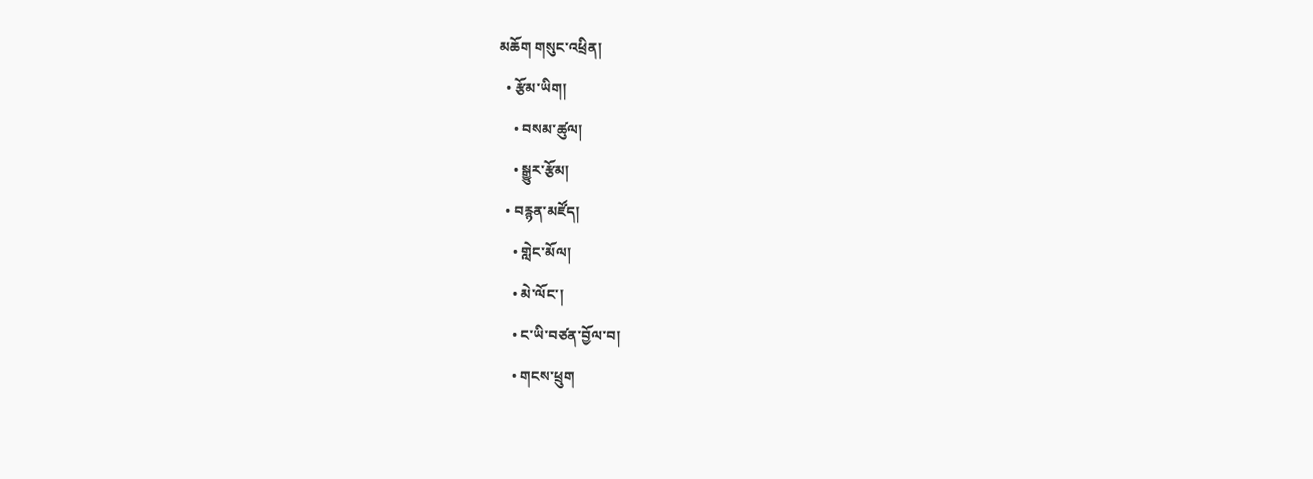མཆོག གསུང་འཕྲིན།
  • རྩོམ་ཡིག།
    • བསམ་ཚུལ།
    • སྒྱུར་རྩོམ།
  • བརྙན་མཛོད།
    • གླེང་མོལ།
    • མེ་ལོང་།
    • ང་ཡི་བཙན་བྱོལ་བ།
    • གངས་ཕྲུག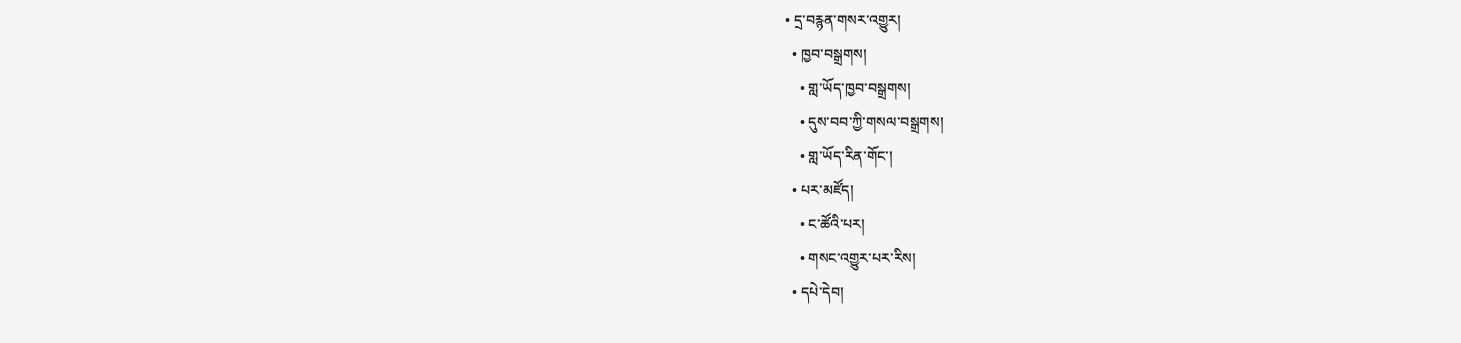• དྲ་བརྙན་གསར་འགྱུར།
  • ཁྱབ་བསྒྲགས།
    • གླ་ཡོད་ཁྱབ་བསྒྲགས།
    • དུས་བབ་ཀྱི་གསལ་བསྒྲགས།
    • གླ་ཡོད་རིན་གོང་།
  • པར་མཛོད།
    • ང་ཚོའི་པར།
    • གསང་འགྱུར་པར་རིས།
  • དཔེ་དེབ།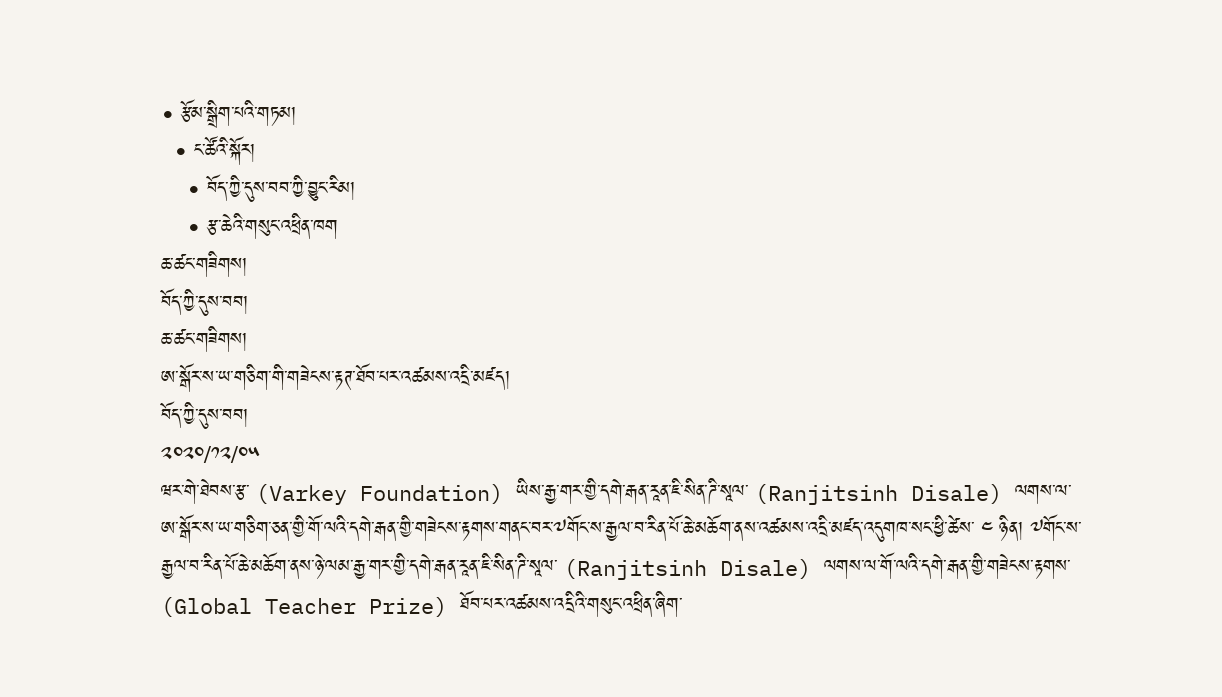• རྩོམ་སྒྲིག་པའི་གཏམ།
  • ང་ཚོའི་སྐོར།
    • བོད་ཀྱི་དུས་བབ་ཀྱི་བྱུང་རིམ།
    • རྩ་ཆེའི་གསུང་འཕྲིན་ཁག
ཆ་ཚང་གཟིགས།
བོད་ཀྱི་དུས་བབ།
ཆ་ཚང་གཟིགས།
ཨ་སྒོར་ས་ཡ་གཅིག་གི་གཟེངས་རྟཊ་ཐོབ་པར་འཚམས་འདྲི་མཛད།
བོད་ཀྱི་དུས་བབ།
༢༠༢༠/༡༢/༠༥
ཝར་གེ་ཐེབས་རྩ་ (Varkey Foundation) ཡིས་རྒྱ་གར་གྱི་དགེ་རྒན་རཱན་ཇི་སིན་ཌི་སཱལ་ (Ranjitsinh Disale) ལགས་ལ་ཨ་སྒོར་ས་ཡ་གཅིག་ཅན་གྱི་གོ་ལའི་དགེ་རྒན་གྱི་གཟེངས་རྟགས་གནང་བར་༧གོང་ས་རྒྱལ་བ་རིན་པོ་ཆེ་མཆོག་ནས་འཚམས་འདྲི་མཛད་འདུགཁ་སང་ཕྱི་ཚེས་ ༤ ཉིན། ༧གོང་ས་རྒྱལ་བ་རིན་པོ་ཆེ་མཆོག་ནས་ཉེ་ལམ་རྒྱ་གར་གྱི་དགེ་རྒན་རཱན་ཇི་སིན་ཌི་སཱལ་ (Ranjitsinh Disale) ལགས་ལ་གོ་ལའི་དགེ་རྒན་གྱི་གཟེངས་རྟགས་ (Global Teacher Prize) ཐོབ་པར་འཚམས་འདྲིའི་གསུང་འཕྲིན་ཞིག་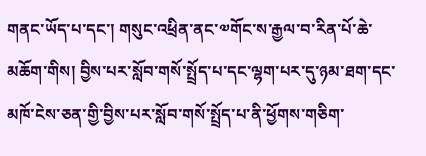གནང་ཡོད་པ་དང་། གསུང་འཕྲིན་ནང་༧གོང་ས་རྒྱལ་བ་རིན་པོ་ཆེ་མཆོག་གིས། བྱིས་པར་སློབ་གསོ་སྤྲོད་པ་དང་ལྷག་པར་དུ་ཉམ་ཐག་དང་མཁོ་ངེས་ཅན་གྱི་བྱིས་པར་སློབ་གསོ་སྤྲོད་པ་ནི་ཕྱོགས་གཅིག་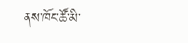ནས་ཁོང་ཚོ་མི་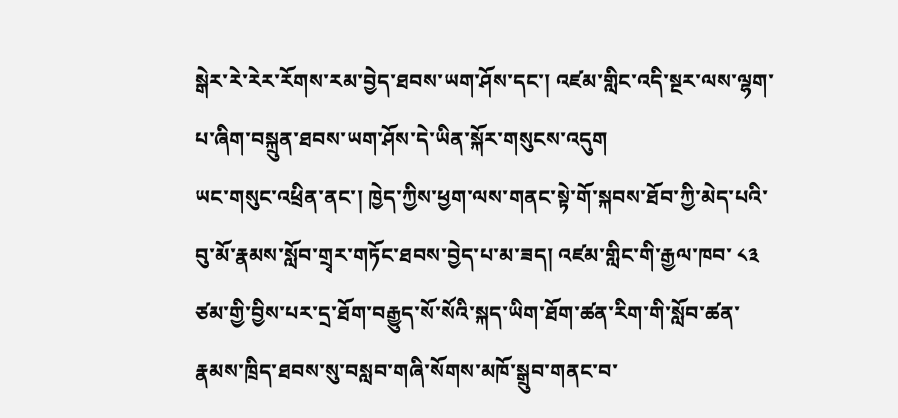སྒེར་རེ་རེར་རོགས་རམ་བྱེད་ཐབས་ཡག་ཤོས་དང་། འཛམ་གླིང་འདི་སྔར་ལས་ལྷག་པ་ཞིག་བསྐྲུན་ཐབས་ཡག་ཤོས་དེ་ཡིན་སྐོར་གསུངས་འདུག
ཡང་གསུང་འཕྲིན་ནང་། ཁྱེད་ཀྱིས་ཕྱག་ལས་གནང་སྟེ་གོ་སྐབས་ཐོབ་ཀྱི་མེད་པའི་བུ་མོ་རྣམས་སློབ་གྲྭར་གཏོང་ཐབས་བྱེད་པ་མ་ཟད། འཛམ་གླིང་གི་རྒྱལ་ཁབ་ ༨༣ ཙམ་གྱི་བྱིས་པར་དྲ་ཐོག་བརྒྱུད་སོ་སོའི་སྐད་ཡིག་ཐོག་ཚན་རིག་གི་སློབ་ཚན་རྣམས་ཁྲིད་ཐབས་སུ་བསླབ་གཞི་སོགས་མཁོ་སྒྲུབ་གནང་བ་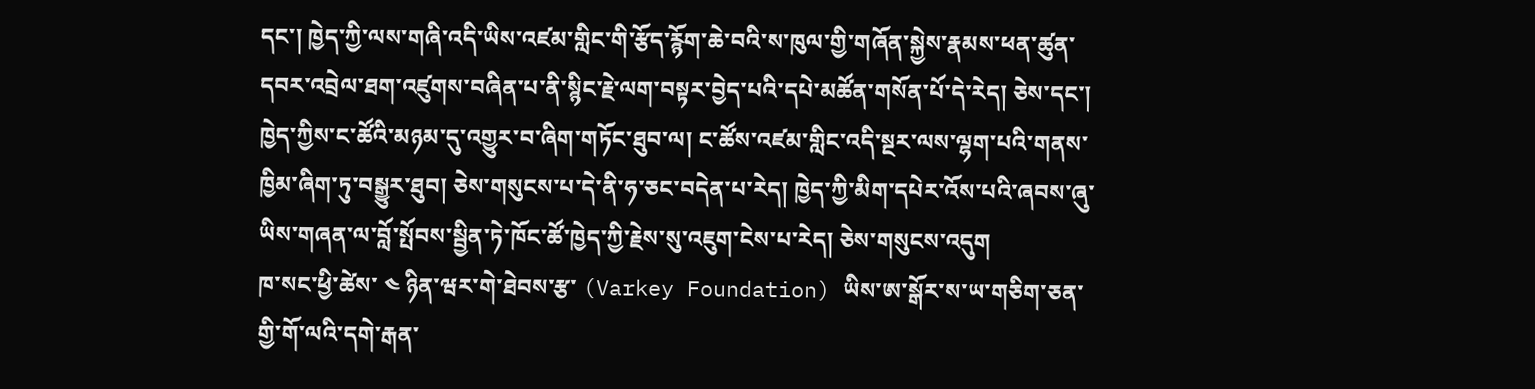དང་། ཁྱེད་ཀྱི་ལས་གཞི་འདི་ཡིས་འཛམ་གླིང་གི་རྩོད་རྙོག་ཆེ་བའི་ས་ཁུལ་གྱི་གཞོན་སྐྱེས་རྣམས་ཕན་ཚུན་དབར་འབྲེལ་ཐག་འཛུགས་བཞིན་པ་ནི་སྙིང་རྗེ་ལག་བསྟར་བྱེད་པའི་དཔེ་མཚོན་གསོན་པོ་དེ་རེད། ཅེས་དང་། ཁྱེད་ཀྱིས་ང་ཚོའི་མཉམ་དུ་འགྱུར་བ་ཞིག་གཏོང་ཐུབ་ལ། ང་ཚོས་འཛམ་གླིང་འདི་སྔར་ལས་ལྷག་པའི་གནས་ཁྱིམ་ཞིག་ཏུ་བསྒྱུར་ཐུབ། ཅེས་གསུངས་པ་དེ་ནི་ཧ་ཅང་བདེན་པ་རེད། ཁྱེད་ཀྱི་མིག་དཔེར་འོས་པའི་ཞབས་ཞུ་ཡིས་གཞན་ལ་བློ་སྤོབས་སྦྱིན་ཏེ་ཁོང་ཚོ་ཁྱེད་ཀྱི་རྗེས་སུ་འཇུག་ངེས་པ་རེད། ཅེས་གསུངས་འདུག
ཁ་སང་ཕྱི་ཚེས་ ༤ ཉིན་ཝར་གེ་ཐེབས་རྩ་ (Varkey Foundation) ཡིས་ཨ་སྒོར་ས་ཡ་གཅིག་ཅན་གྱི་གོ་ལའི་དགེ་རྒན་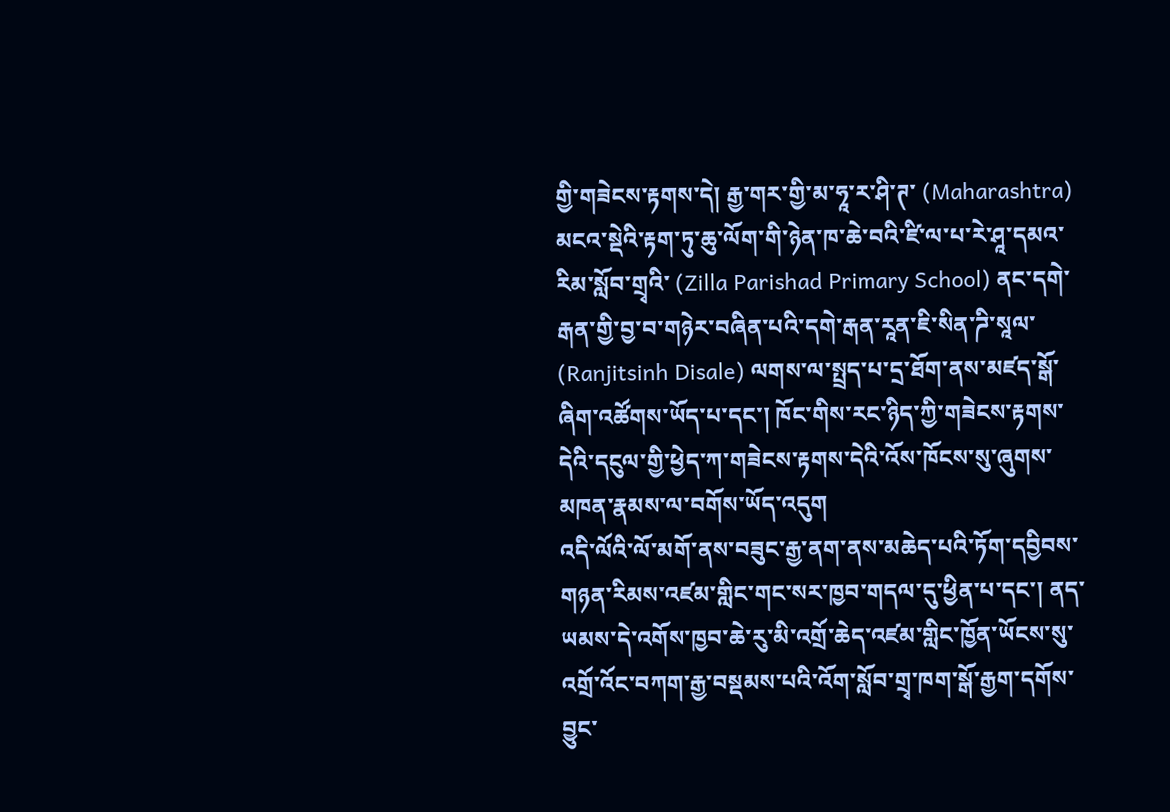གྱི་གཟེངས་རྟགས་དེ། རྒྱ་གར་གྱི་མ་ཧཱ་ར་ཤི་ཊ་ (Maharashtra) མངའ་སྡེའི་རྟག་ཏུ་ཆུ་ལོག་གི་ཉེན་ཁ་ཆེ་བའི་ཛི་ལ་པ་རེ་ཤཱ་དམའ་རིམ་སློབ་གྲྭའི་ (Zilla Parishad Primary School) ནང་དགེ་རྒན་གྱི་བྱ་བ་གཉེར་བཞིན་པའི་དགེ་རྒན་རཱན་ཇི་སིན་ཌི་སཱལ་ (Ranjitsinh Disale) ལགས་ལ་སྤྲད་པ་དྲ་ཐོག་ནས་མཛད་སྒོ་ཞིག་འཚོགས་ཡོད་པ་དང་། ཁོང་གིས་རང་ཉིད་ཀྱི་གཟེངས་རྟགས་དེའི་དངུལ་གྱི་ཕྱེད་ཀ་གཟེངས་རྟགས་དེའི་འོས་ཁོངས་སུ་ཞུགས་མཁན་རྣམས་ལ་བགོས་ཡོད་འདུག
འདི་ལོའི་ལོ་མགོ་ནས་བཟུང་རྒྱ་ནག་ནས་མཆེད་པའི་ཏོག་དབྱིབས་གཉན་རིམས་འཛམ་གླིང་གང་སར་ཁྱབ་གདལ་དུ་ཕྱིན་པ་དང་། ནད་ཡམས་དེ་འགོས་ཁྱབ་ཆེ་རུ་མི་འགྲོ་ཆེད་འཛམ་གླིང་ཁྱོན་ཡོངས་སུ་འགྲོ་འོང་བཀག་རྒྱ་བསྡམས་པའི་འོག་སློབ་གྲྭ་ཁག་སྒོ་རྒྱག་དགོས་བྱུང་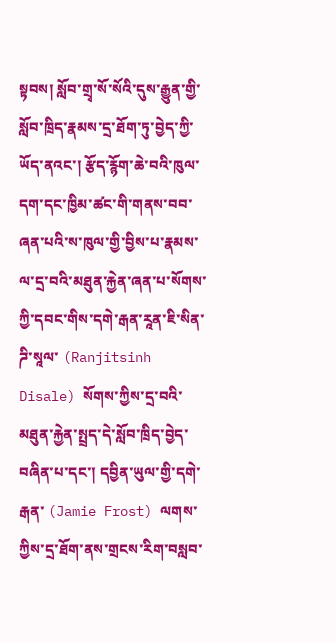སྟབས། སློབ་གྲྭ་སོ་སོའི་དུས་རྒྱུན་གྱི་སློབ་ཁྲིད་རྣམས་དྲ་ཐོག་ཏུ་བྱེད་ཀྱི་ཡོད་ནའང་། རྩོད་རྙོག་ཆེ་བའི་ཁུལ་དག་དང་ཁྱིམ་ཚང་གི་གནས་བབ་ཞན་པའི་ས་ཁུལ་གྱི་བྱིས་པ་རྣམས་ལ་དྲ་བའི་མཐུན་རྐྱེན་ཞན་པ་སོགས་ཀྱི་དབང་གིས་དགེ་རྒན་རཱན་ཇི་སིན་ཌི་སཱལ་ (Ranjitsinh Disale) སོགས་ཀྱིས་དྲ་བའི་མཐུན་རྐྱེན་སྤྲད་དེ་སློབ་ཁྲིད་བྱེད་བཞིན་པ་དང་། དབྱིན་ཡུལ་གྱི་དགེ་རྒན་ (Jamie Frost) ལགས་ཀྱིས་དྲ་ཐོག་ནས་གྲངས་རིག་བསླབ་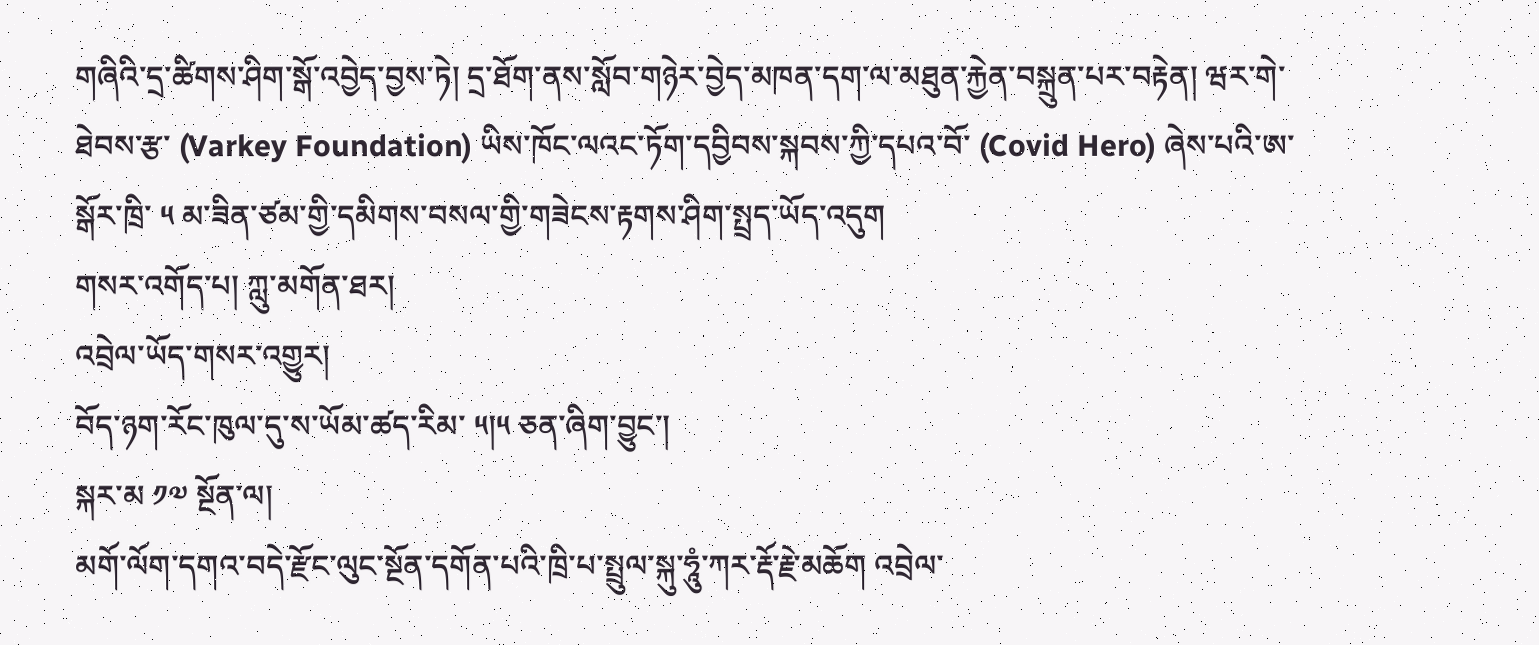གཞིའི་དྲ་ཚིགས་ཤིག་སྒོ་འབྱེད་བྱས་ཏེ། དྲ་ཐོག་ནས་སློབ་གཉེར་བྱེད་མཁན་དག་ལ་མཐུན་རྐྱེན་བསྐྲུན་པར་བརྟེན། ཝར་གེ་ཐེབས་རྩ་ (Varkey Foundation) ཡིས་ཁོང་ལའང་ཏོག་དབྱིབས་སྐབས་ཀྱི་དཔའ་བོ་ (Covid Hero) ཞེས་པའི་ཨ་སྒོར་ཁྲི་ ༥ མ་ཟིན་ཙམ་གྱི་དམིགས་བསལ་གྱི་གཟེངས་རྟགས་ཤིག་སྤྲད་ཡོད་འདུག
གསར་འགོད་པ། ཀླུ་མགོན་ཐར།
འབྲེལ་ཡོད་གསར་འགྱུར།
བོད་ཉག་རོང་ཁུལ་དུ་ས་ཡོམ་ཚད་རིམ་ ༥།༥ ཅན་ཞིག་བྱུང་།
སྐར་མ ༡༧ སྔོན་ལ།
མགོ་ལོག་དགའ་བདེ་རྫོང་ལུང་སྔོན་དགོན་པའི་ཁྲི་པ་སྤྲུལ་སྐུ་ཧཱུཾ་ཀར་རྡོ་རྗེ་མཆོག འབྲེལ་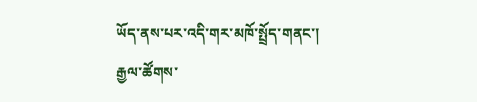ཡོད་ནས་པར་འདི་གར་མཁོ་སྤྲོད་གནང་།
རྒྱལ་ཚོགས་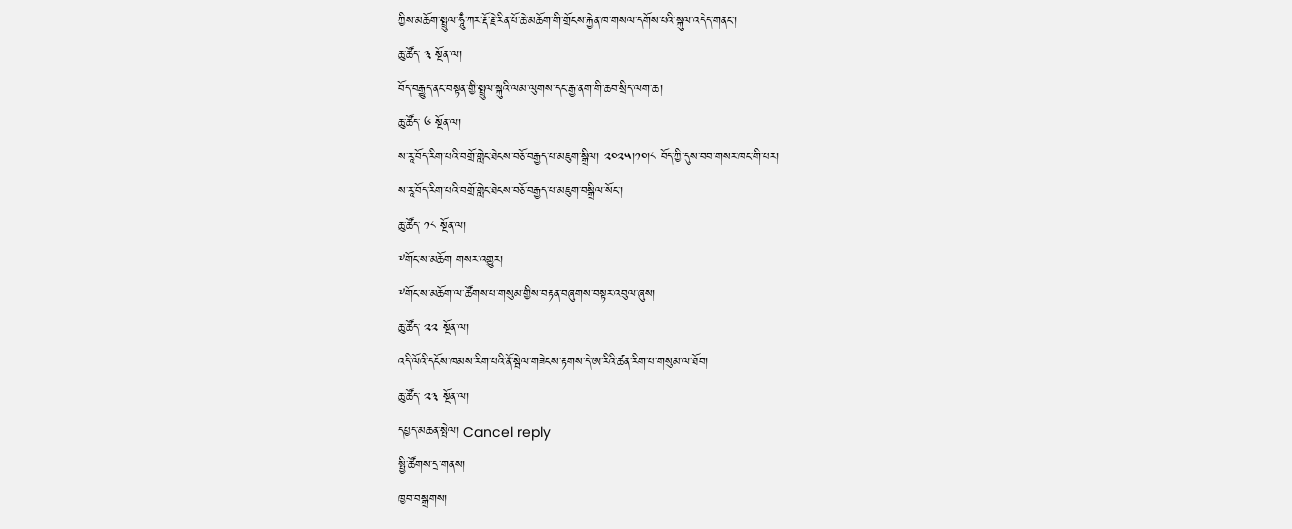ཀྱིས་མཆོག་སྤྲུལ་ཧཱུྃ་ཀར་རྡོ་རྗེ་རིན་པོ་ཆེ་མཆོག་གི་གྲོངས་རྐྱེན་ཁ་གསལ་དགོས་པའི་སྐུལ་འདེད་གནང་།
ཆུ་ཚོད་ ༣ སྔོན་ལ།
བོད་བརྒྱུད་ནང་བསྟན་གྱི་སྤྲུལ་སྐུའི་ལམ་ལུགས་དང་རྒྱ་ནག་གི་ཆབ་སྲིད་ལག་ཆ།
ཆུ་ཚོད་ ༦ སྔོན་ལ།
ས་རཱ་བོད་རིག་པའི་བགྲོ་གླེང་ཐེངས་བཅོ་བརྒྱད་པ་མཇུག་སྒྲིལ། ༢༠༢༥།༡༠།༨ བོད་ཀྱི་དུས་བབ་གསར་ཁང་གི་པར།
ས་རཱ་བོད་རིག་པའི་བགྲོ་གླེང་ཐེངས་བཅོ་བརྒྱད་པ་མཇུག་བསྒྲིལ་སོང་།
ཆུ་ཚོད་ ༡༨ སྔོན་ལ།
༸གོང་ས་མཆོག གསར་འགྱུར།
༸གོང་ས་མཆོག་ལ་ཚོགས་པ་གསུམ་གྱིས་བརྟན་བཞུགས་བསྟར་འབུལ་ཞུས།
ཆུ་ཚོད་ ༢༢ སྔོན་ལ།
འདི་ལོའི་དངོས་ཁམས་རིག་པའི་ནོ་སྦེལ་གཟེངས་རྟགས་དེ་ཨ་རིའི་ཚན་རིག་པ་གསུམ་ལ་ཐོབ།
ཆུ་ཚོད་ ༢༣ སྔོན་ལ།
དཔྱད་མཆན་སྤེལ། Cancel reply
སྤྱི་ཚོགས་དྲ་གནས།
ཁྱབ་བསྒྲགས།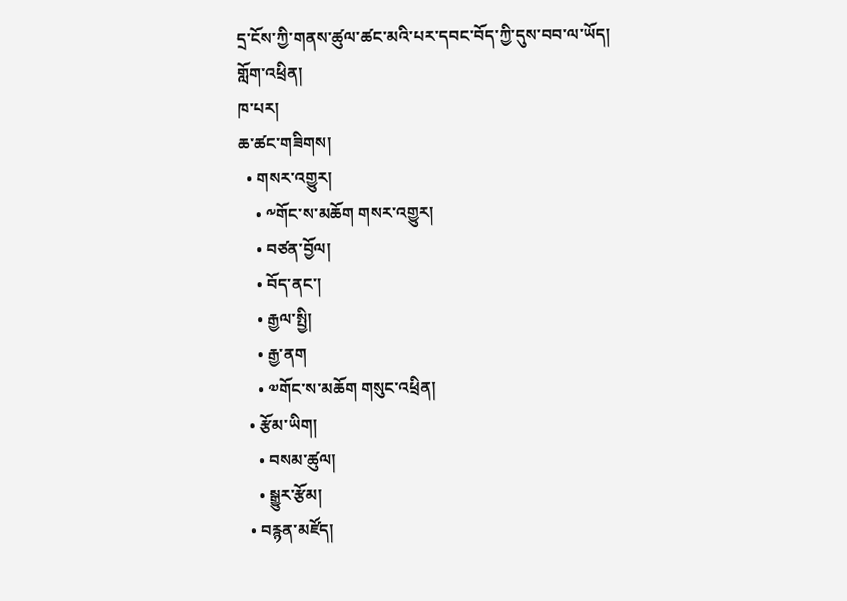དྲ་ངོས་ཀྱི་གནས་ཚུལ་ཚང་མའི་པར་དབང་བོད་ཀྱི་དུས་བབ་ལ་ཡོད།
གློག་འཕྲིན།
ཁ་པར།
ཆ་ཚང་གཟིགས།
  • གསར་འགྱུར།
    • ༸གོང་ས་མཆོག གསར་འགྱུར།
    • བཙན་བྱོལ།
    • བོད་ནང་།
    • རྒྱལ་སྤྱི།
    • རྒྱ་ནག
    • ༧གོང་ས་མཆོག གསུང་འཕྲིན།
  • རྩོམ་ཡིག།
    • བསམ་ཚུལ།
    • སྒྱུར་རྩོམ།
  • བརྙན་མཛོད།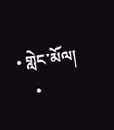• གླེང་མོལ།
    •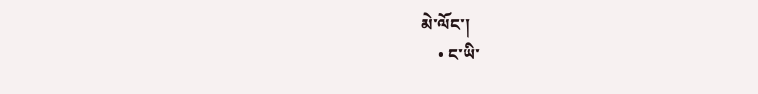མེ་ལོང་།
    • ང་ཡི་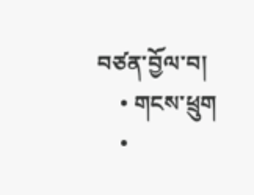བཙན་བྱོལ་བ།
    • གངས་ཕྲུག
    •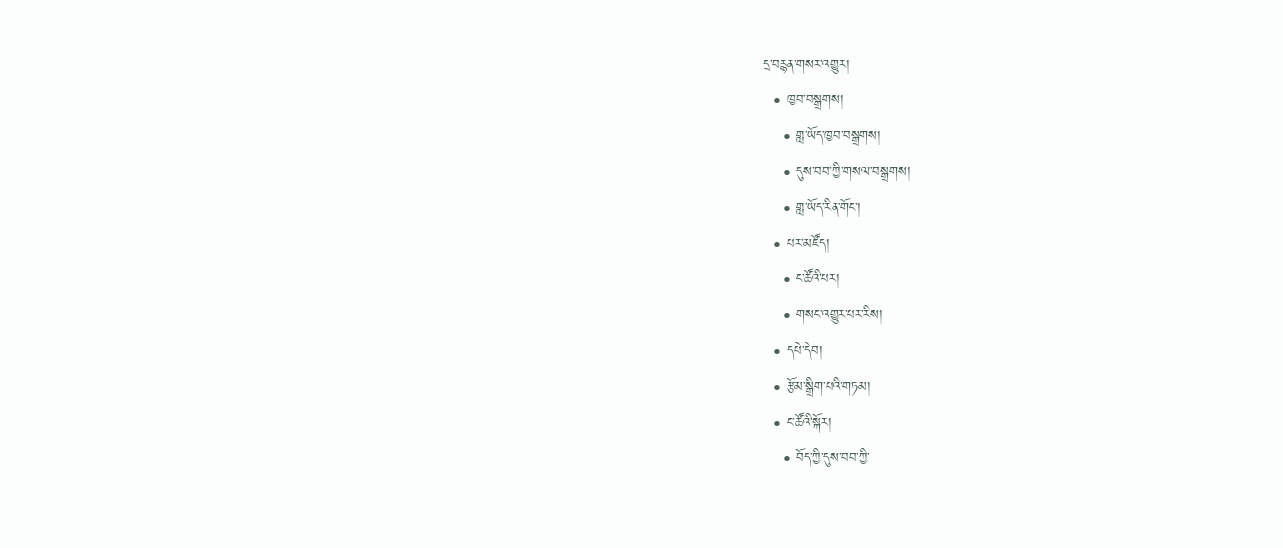དྲ་བརྙན་གསར་འགྱུར།
  • ཁྱབ་བསྒྲགས།
    • གླ་ཡོད་ཁྱབ་བསྒྲགས།
    • དུས་བབ་ཀྱི་གསལ་བསྒྲགས།
    • གླ་ཡོད་རིན་གོང་།
  • པར་མཛོད།
    • ང་ཚོའི་པར།
    • གསང་འགྱུར་པར་རིས།
  • དཔེ་དེབ།
  • རྩོམ་སྒྲིག་པའི་གཏམ།
  • ང་ཚོའི་སྐོར།
    • བོད་ཀྱི་དུས་བབ་ཀྱི་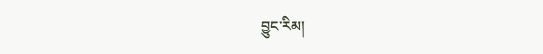བྱུང་རིམ།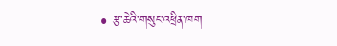• རྩ་ཆེའི་གསུང་འཕྲིན་ཁག